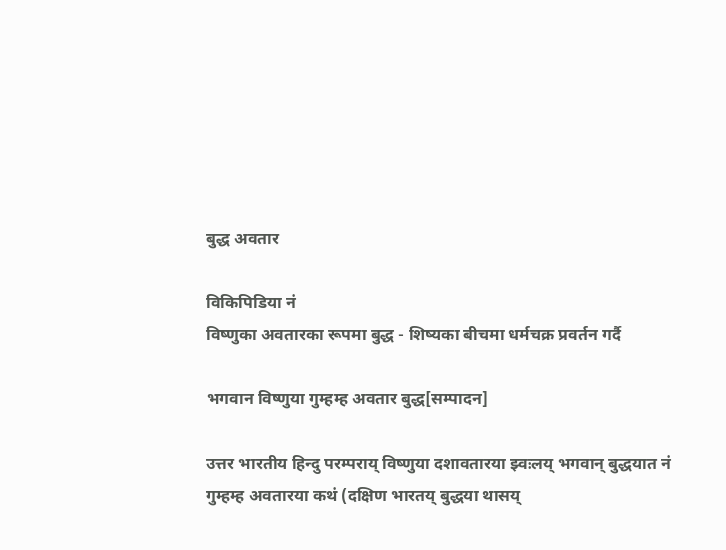बुद्ध अवतार

विकिपिडिया नं
विष्णुका अवतारका रूपमा बुद्ध - शिष्यका बीचमा धर्मचक्र प्रवर्तन गर्दै

भगवान विष्णुया गुम्हम्ह अवतार बुद्ध[सम्पादन]

उत्तर भारतीय हिन्दु परम्पराय् विष्णुया दशावतारया झ्वःलय् भगवान् बुद्धयात नं गुम्हम्ह अवतारया कथं (दक्षिण भारतय् बुद्धया थासय्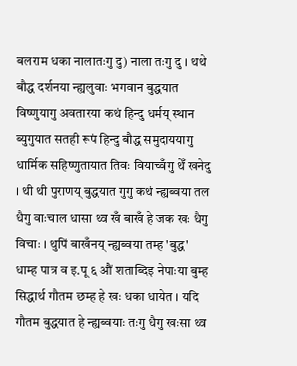बलराम धका नालातःगु दु) नाला तःगु दु । थथे बौद्ध दर्शनया न्ह्यलुवाः भगवान बुद्धयात विष्णुयागु अवतारया कथं हिन्दु धर्मय् स्थान ब्युगुयात सतही रूपं हिन्दु बौद्ध समुदाययागु धार्मिक सहिष्णुतायात तिवः वियाच्वँगु थेँ खनेदु । थी थी पुराणय् बुद्धयात गुगु कथं न्ह्यब्वया तल धैगु वाःचाल धासा थ्व खँ बाखँ हे जक खः धैगु विचाः । थुपिं बाखँनय् न्ह्यब्वया तम्ह 'बुद्ध' धाम्ह पात्र व इ.पू ६ औं शताब्दिइ नेपाःया बुम्ह सिद्धार्थ गौतम छम्ह हे खः धका धायेत । यदि गौतम बुद्धयात हे न्ह्यब्वयाः तःगु धैगु खःसा थ्व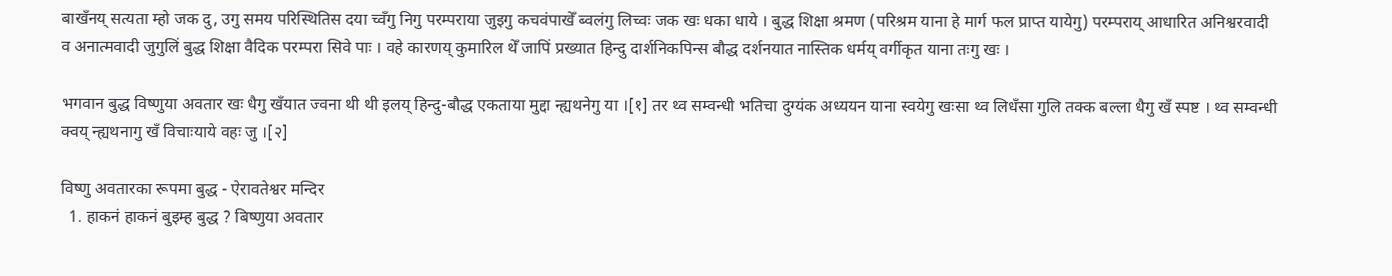बाखँनय् सत्यता म्हो जक दु, उगु समय परिस्थितिस दया च्वँगु निगु परम्पराया जुइगु कचवंपाखेँ ब्वलंगु लिच्वः जक खः धका धाये । बुद्ध शिक्षा श्रमण (परिश्रम याना हे मार्ग फल प्राप्त यायेगु) परम्पराय् आधारित अनिश्वरवादी व अनात्मवादी जुगुलिं बुद्ध शिक्षा वैदिक परम्परा सिवे पाः । वहे कारणय् कुमारिल थेँ जापिं प्रख्यात हिन्दु दार्शनिकपिन्स बौद्ध दर्शनयात नास्तिक धर्मय् वर्गीकृत याना तःगु खः ।

भगवान बुद्ध विष्णुया अवतार खः धैगु खँयात ज्वना थी थी इलय् हिन्दु-बौद्ध एकताया मुद्दा न्ह्यथनेगु या ।[१] तर थ्व सम्वन्धी भतिचा दुग्यंक अध्ययन याना स्वयेगु खःसा थ्व लिधँसा गुलि तक्क बल्ला धैगु खँ स्पष्ट । थ्व सम्वन्धी क्वय् न्ह्यथनागु खँ विचाःयाये वहः जु ।[२]

विष्णु अवतारका रूपमा बुद्ध - ऐरावतेश्वर मन्दिर
  1. हाकनं हाकनं बुइम्ह बुद्ध ? बिष्णुया अवतार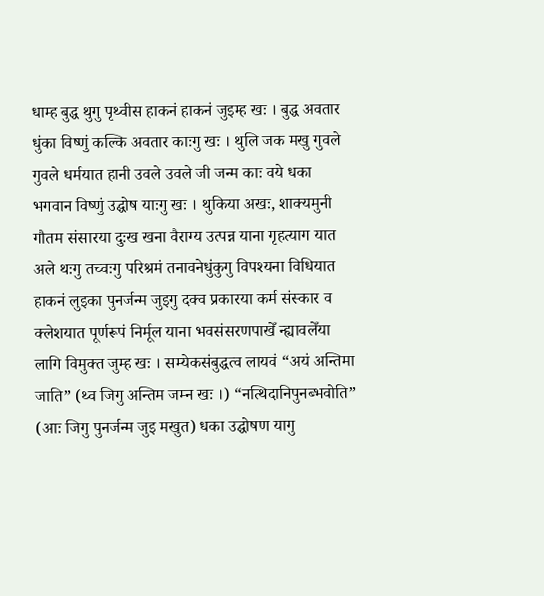धाम्ह बुद्ध थुगु पृथ्वीस हाकनं हाकनं जुइम्ह खः । बुद्ध अवतार धुंका विष्णुं कल्कि अवतार काःगु खः । थुलि जक मखु गुवले गुवले धर्मयात हानी उवले उवले जी जन्म काः वये धका भगवान विष्णुं उद्घोष याःगु खः । थुकिया अखः, शाक्यमुनी गौतम संसारया दुःख खना वैराग्य उत्पन्न याना गृहत्याग यात अले थःगु तच्वःगु परिश्रमं तनावनेधुंकुगु विपश्यना विधियात हाकनं लुइका पुनर्जन्म जुइगु दक्व प्रकारया कर्म संस्कार व क्लेशयात पूर्णरूपं निर्मूल याना भवसंसरणपाखेँ न्ह्यावलेँया लागि विमुक्त जुम्ह खः । सम्येकसंबुद्धत्व लायवं “अयं अन्तिमा जाति” (थ्व जिगु अन्तिम जम्न खः ।) “नत्थिदानिपुनब्भवोति” (आः जिगु पुनर्जन्म जुइ मखुत) धका उद्घोषण यागु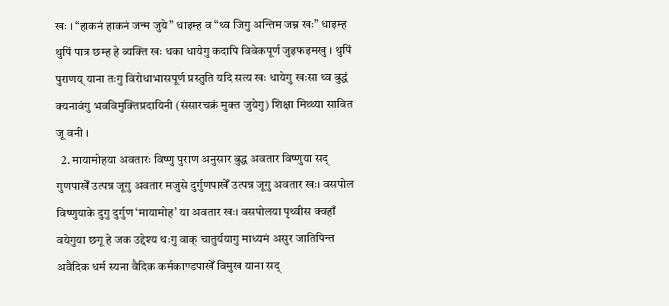खः । “हाकनं हाकनं जन्म जुये” धाइम्ह व “थ्व जिगु अन्तिम जम्न खः” धाइम्ह थुपिं पात्र छम्ह हे ब्यक्ति खः धका धायेगु कदापि विवेकपूर्ण जुइफइमखु । थुपिं पुराणय् याना तःगु विरोधाभासपूर्ण प्रस्तुति यदि सत्य खः धायेगु खःसा थ्व बुद्धं क्यनावंगु भवविमुक्तिप्रदायिनी (संसारचक्रं मुक्त जुयेगु) शिक्षा मिथ्थ्या सावित जू वनी ।
  2. मायामोहया अवतारः विष्णु पुराण अनुसार बुद्ध अवतार विष्णुया सद् गुणपाखेँ उत्पन्न जूगु अवतार मजुसे दुर्गुणपाखेँ उत्पन्न जूगु अवतार खः। वसपोल विष्णुयाके दुगु दुर्गुण ‘मायामोह’ या अवतार खः। वसपोलया पृथ्वीस क्वहाँ वयेगुया छगू हे जक उद्देश्य थःगु वाक् चातुर्ययागु माध्यमं असुर जातिपिन्त अवैदिक धर्म स्यना वैदिक कर्मकाण्डपाखेँ विमुख याना सद्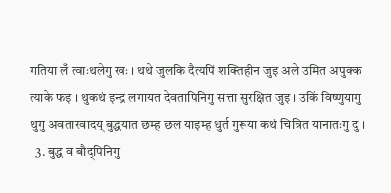गतिया लँ त्वाःथलेगु खः । थथे जुलकि दैत्यपिं शक्तिहीन जुइ अले उमित अपुक्क त्याके फइ । थुकथं इन्द्र लगायत देवतापिनिगु सत्ता सुरक्षित जुइ । उकिं विष्णुयागु थुगु अवतारवादय् बुद्धयात छम्ह छल याइम्ह धुर्त गुरूया कथं चित्रित यानातःगु दु ।
  3. बुद्ध व बौद्पिनिगु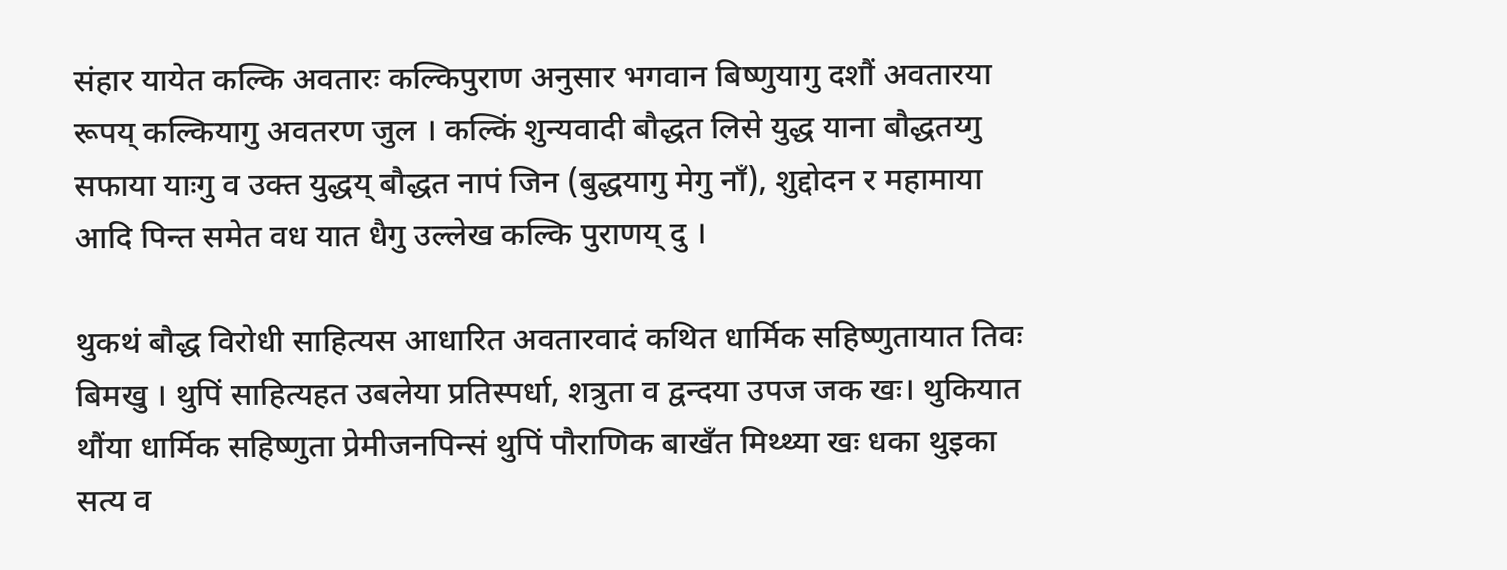संहार यायेत कल्कि अवतारः कल्किपुराण अनुसार भगवान बिष्णुयागु दशौं अवतारया रूपय् कल्कियागु अवतरण जुल । कल्किं शुन्यवादी बौद्धत लिसे युद्ध याना बौद्धतय्गु सफाया याःगु व उक्त युद्धय् बौद्धत नापं जिन (बुद्धयागु मेगु नाँ), शुद्दोदन र महामाया आदि पिन्त समेत वध यात धैगु उल्लेख कल्कि पुराणय् दु ।

थुकथं बौद्ध विरोधी साहित्यस आधारित अवतारवादं कथित धार्मिक सहिष्णुतायात तिवः बिमखु । थुपिं साहित्यहत उबलेया प्रतिस्पर्धा, शत्रुता व द्वन्दया उपज जक खः। थुकियात थौंया धार्मिक सहिष्णुता प्रेमीजनपिन्सं थुपिं पौराणिक बाखँत मिथ्थ्या खः धका थुइका सत्य व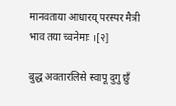मानवताया आधारय् परस्पर मैत्री भाव तया च्वनेमाः ।[२]

बुद्ध अवतारलिसे स्वापू दुगु छुँ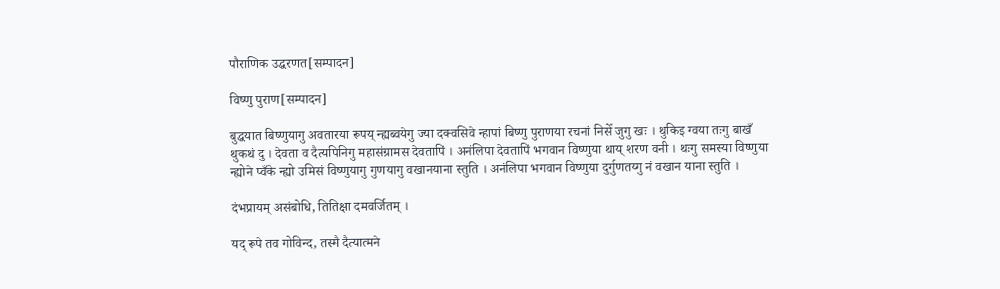पौराणिक उद्धरणत[सम्पादन]

विष्णु पुराण[सम्पादन]

बुद्धयात बिष्णुयागु अवतारया रूपय् न्ह्यब्वयेगु ज्या दक्वसिवे न्हापां बिष्णु पुराणया रचनां निसेँ जुगु खः । थुकिइ ग्वया तःगु बाखँ थुकथं दु । देवता व दैत्यपिनिगु महासंग्रामस देवतापिं । अनंलिपा देवतापिं भगवान विष्णुया थाय् शरण वनी । थःगु समस्या विष्णुया न्ह्योने प्वँके न्ह्यो उमिसं विष्णुयागु गुणयागु वखानयाना स्तुति । अनंलिपा भगवान विष्णुया दुर्गुणतय्गु नं वखान याना स्तुति ।

दंभप्रायम् असंबोधि, तितिक्षा दमवर्जितम् ।

यद् रूपे तव गोविन्द, तस्मै दैत्यात्मने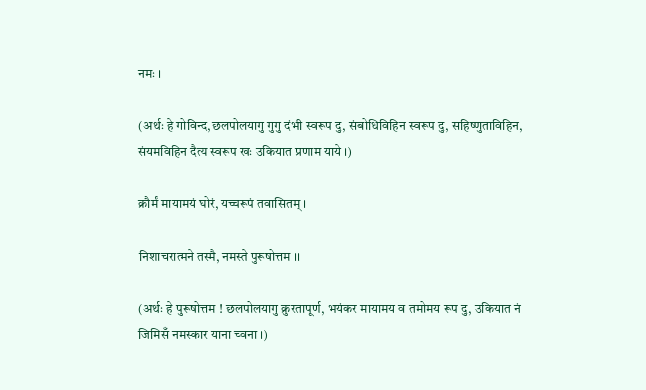नमः ।

(अर्थः हे गोविन्द,छलपोलयागु गुगु दंभी स्वरूप दु, संबोधिविहिन स्वरूप दु, सहिष्णुताविहिन, संयमविहिन दैत्य स्वरूप खः उकियात प्रणाम याये ।)

क्रौर्मं मायामयं घोरं, यच्चरूपं तवासितम् ।

निशाचरात्मने तस्मै, नमस्ते पुरूषोत्तम ।।

(अर्थः हे पुरूषोत्तम ! छलपोलयागु क्रुरतापूर्ण, भयंकर मायामय व तमोमय रूप दु, उकियात नं जिमिसँ नमस्कार याना च्वना ।)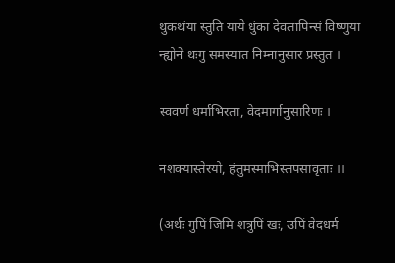थुकथंया स्तुति याये धुंका देवतापिन्सं विष्णुया न्ह्योने थःगु समस्यात निम्नानुसार प्रस्तुत ।

स्ववर्ण धर्माभिरता, वेदमार्गानुसारिणः ।

नशक्यास्तेरयो, हंतुमस्माभिस्तपसावृताः ।।

(अर्थः गुपिं जिमि शत्रुपिं खः, उपिं वेदधर्म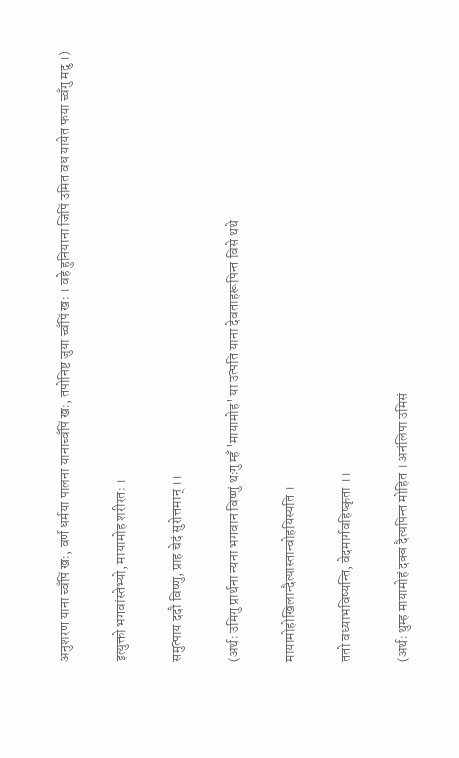अनुशरण याना च्वँपिं खः, वर्ण धर्मया पालना यानाच्वँपिं खः, तपोनिष्ट जुया च्वँपिं खः । वहे हुनियाना जिपिं उमित वध यायेत फया च्वँगु मदु ।)

इत्युक्तो भगवांस्तेभ्यो, मायामोह शरीरतः ।

समुत्पाय ददौ विष्णु, प्राह चेदं सुरोत्तमान् ।।

(अर्थः उमिगु प्रार्थना न्यना भगवान विष्णुं थःगु म्हँ 'मायामोह' या उत्पति याना देवताहरूपिन्त विसे थथे

मायामोहोखिलान्दैत्यास्तान्वोहयिस्यति ।

ततो वध्याभविष्यन्ति, वेदमार्गवहिष्कृता ।।

(अर्थः थुम्ह मायामोहं दक्व दैत्यपिन्त मोहित । अनंलिपा उमिसं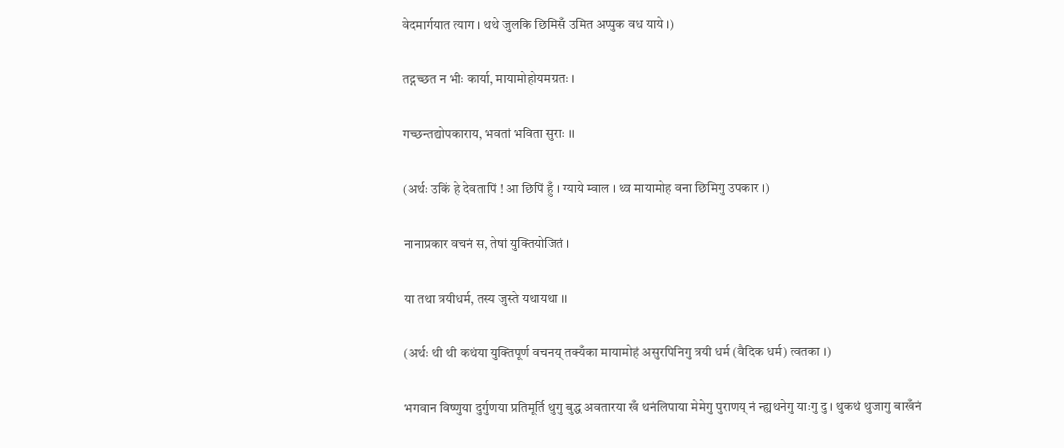वेदमार्गयात त्याग । थथे जुलकि छिमिसँ उमित अप्पुक वध याये ।)

तद्गच्छत न भीः कार्या, मायामोहोयमग्रतः ।

गच्छन्तद्योपकाराय, भवतां भविता सुराः ।।

(अर्थः उकिं हे देवतापिं ! आ छिपिं हुँ । ग्याये म्वाल । थ्व मायामोह वना छिमिगु उपकार ।)

नानाप्रकार वचनं स, तेषां युक्तियोजितं ।

या तथा त्रयीधर्म, तस्य जुस्ते यथायथा ।।

(अर्थः थी थी कथंया युक्तिपूर्ण वचनय् तक्यँका मायामोहं असुरपिनिगु त्रयी धर्म (वैदिक धर्म) त्वतका ।)

भगवान विष्णुया दुर्गुणया प्रतिमूर्ति थुगु बुद्ध अवतारया खँ थनंलिपाया मेमेगु पुराणय् नं न्ह्यथनेगु याःगु दु । थुकथं थुजागु बाखँनं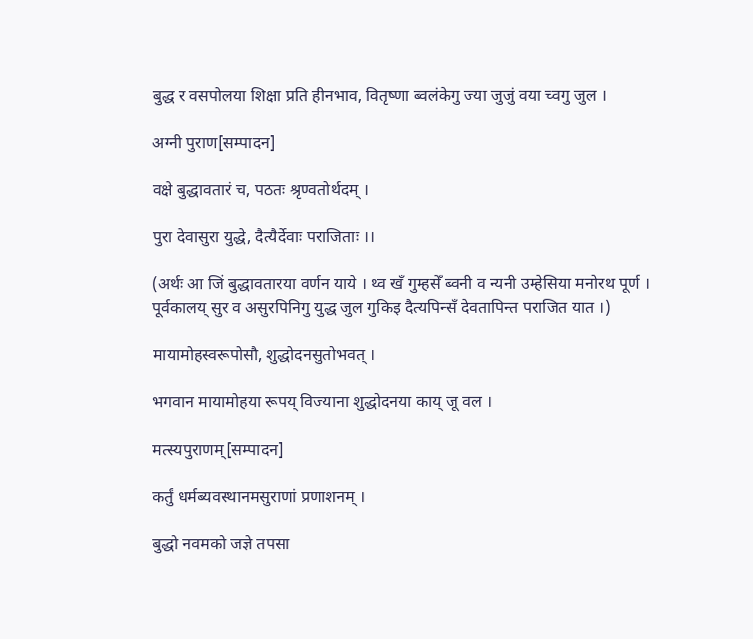बुद्ध र वसपोलया शिक्षा प्रति हीनभाव, वितृष्णा ब्वलंकेगु ज्या जुजुं वया च्वगु जुल ।

अग्नी पुराण[सम्पादन]

वक्षे बुद्धावतारं च, पठतः श्रृण्वतोर्थदम् ।

पुरा देवासुरा युद्धे, दैत्यैर्देवाः पराजिताः ।।

(अर्थः आ जिं बुद्धावतारया वर्णन याये । थ्व खँ गुम्हसेँ ब्वनी व न्यनी उम्हेसिया मनोरथ पूर्ण । पूर्वकालय् सुर व असुरपिनिगु युद्ध जुल गुकिइ दैत्यपिन्सँ देवतापिन्त पराजित यात ।)

मायामोहस्वरूपोसौ, शुद्धोदनसुतोभवत् ।

भगवान मायामोहया रूपय् विज्याना शुद्धोदनया काय् जू वल ।

मत्स्यपुराणम्[सम्पादन]

कर्तुं धर्मब्यवस्थानमसुराणां प्रणाशनम् ।

बुद्धो नवमको जज्ञे तपसा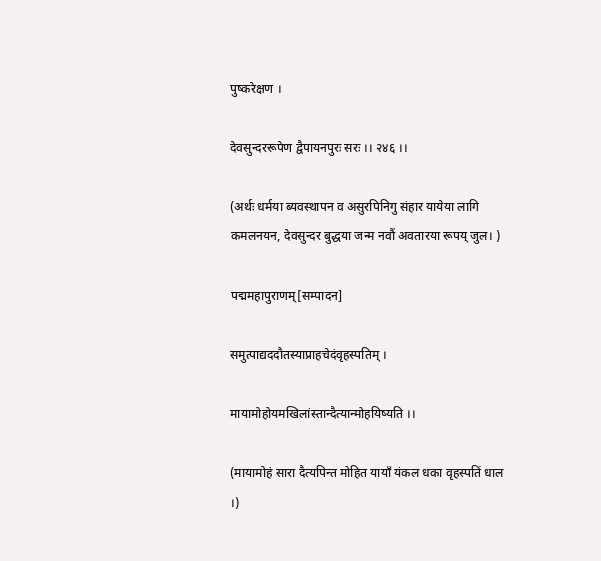पुष्करेक्षण ।

देवसुन्दररूपेण द्वैपायनपुरः सरः ।। २४६ ।।

(अर्थः धर्मया ब्यवस्थापन व असुरपिनिगु संहार यायेया लागि कमलनयन, देवसुन्दर बुद्धया जन्म नवौं अवतारया रूपय् जुल। )

पद्ममहापुराणम्[सम्पादन]

समुत्पाद्यददौतस्याप्राहचेदंवृहस्पतिम् ।

मायामोहोयमखिलांस्तान्दैत्यान्मोहयिष्यति ।।

(मायामोहं सारा दैत्यपिन्त मोहित यायाँ यंकल धका वृहस्पतिं धाल ।)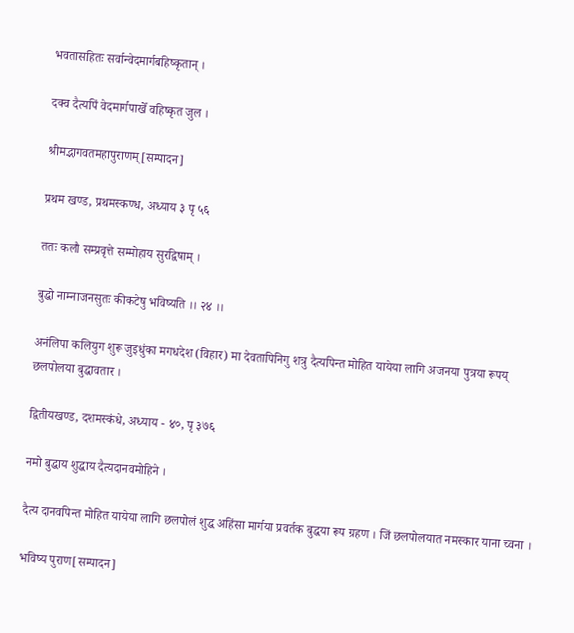भवतासहितः सर्वान्वेदमार्गबहिष्कृतान् ।

दक्व दैत्यपिं वेदमार्गपाखेँ वहिष्कृत जुल ।

श्रीमद्भागवतमहापुराणम्[सम्पादन]

प्रथम खण्ड, प्रथमस्कण्ध, अध्याय ३ पृ ५६

ततः कलौ सम्प्रवृत्ते सम्मोहाय सुरद्विषाम् ।

बुद्धो नाम्नाजनसुतः कीकटेषु भविष्यति ।। २४ ।।

अनंलिपा कलियुग शुरू जुइधुंका मगधदेश (विहार) मा देवतापिनिगु शत्रु दैत्यपिन्त मोहित यायेया लागि अजनया पुत्रया रूपय् छलपोलया बुद्धावतार ।

द्वितीयखण्ड, दशमस्कंधे, अध्याय - ४०, पृ ३७६

नमो बुद्धाय शुद्धाय दैत्यदानवमोहिने ।

दैत्य दानवपिन्त मोहित यायेया लागि छलपोलं शुद्ध अहिंसा मार्गया प्रवर्तक बुद्धया रूप ग्रहण । जिं छलपोलयात नमस्कार याना च्वना ।

भविष्य पुराण[सम्पादन]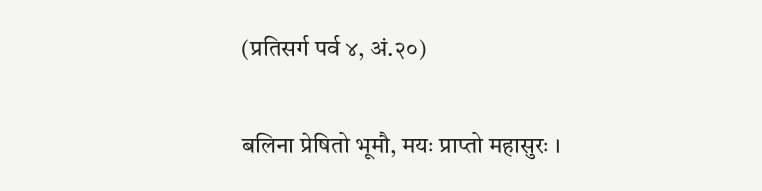(प्रतिसर्ग पर्व ४, अं.२०)

बलिना प्रेषितो भूमौ, मयः प्राप्तो महासुरः ।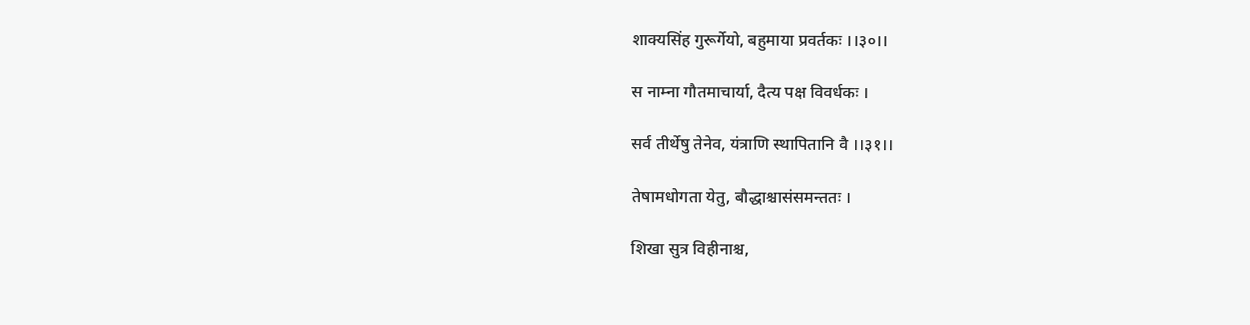शाक्यसिंह गुरूर्गेयो, बहुमाया प्रवर्तकः ।।३०।।

स नाम्ना गौतमाचार्या, दैत्य पक्ष विवर्धकः ।

सर्व तीर्थेषु तेनेव, यंत्राणि स्थापितानि वै ।।३१।।

तेषामधोगता येतु, बौद्धाश्चासंसमन्ततः ।

शिखा सुत्र विहीनाश्च,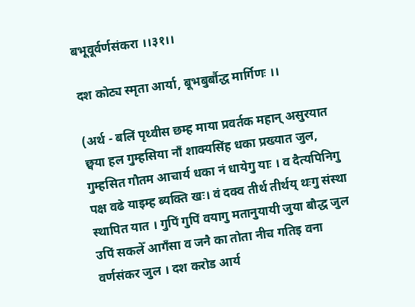बभूवूर्वर्णसंकरा ।।३१।।

दश कोट्य स्मृता आर्या, बूभबुर्बौद्ध मार्गिणः ।।

(अर्थ - बलिं पृथ्वीस छम्ह माया प्रवर्तक महान् असुरयात छ्वया हल गुम्हसिया नाँ शाक्यसिंह धका प्रख्यात जुल, गुम्हसित गौतम आचार्य धका नं धायेगु याः । व दैत्यपिनिगु पक्ष वढे याइम्ह ब्यक्ति खः। वं दक्व तीर्थ तीर्थय् थःगु संस्था स्थापित यात । गुपिं गुपिं वयागु मतानुयायी जुया बौद्ध जुल उपिं सकलेँ आगँसा व जनै का तोता नीच गतिइ वना वर्णसंकर जुल । दश करोड आर्य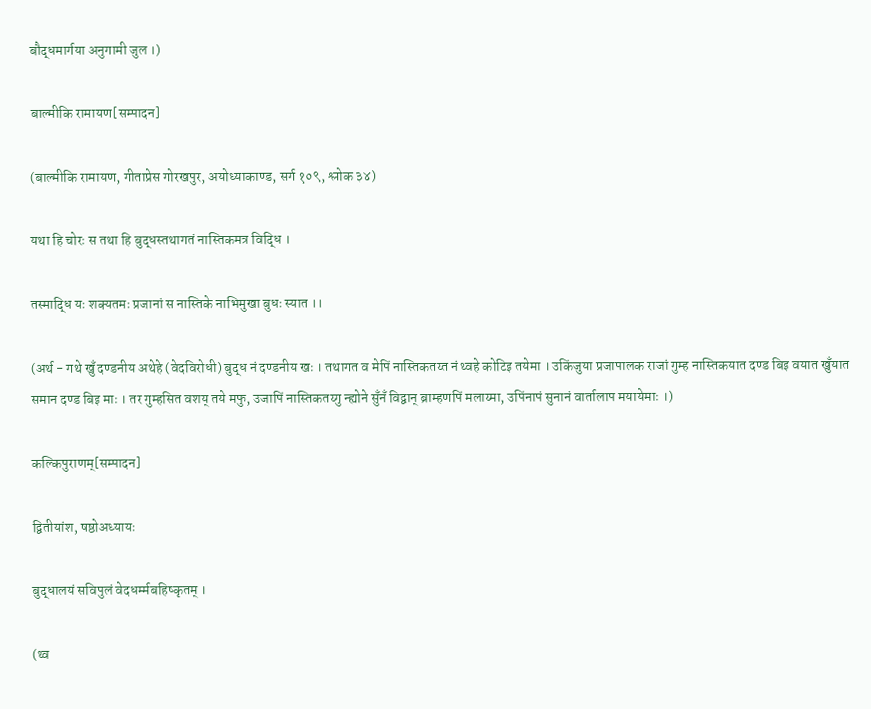बौद्धमार्गया अनुगामी जुल ।)

बाल्मीकि रामायण[सम्पादन]

(बाल्मीकि रामायण, गीताप्रेस गोरखपुर, अयोध्याकाण्ड, सर्ग १०९, श्लोक ३४)

यथा हि चोरः स तथा हि बुद्धस्तथागतं नास्तिकमत्र विद्धि ।

तस्माद्धि यः शक्यतमः प्रजानां स नास्तिके नाभिमुखा बुधः स्यात ।।

(अर्थ - गथे खुँ दण्डनीय अथेहे (वेदविरोधी) बुद्ध नं दण्डनीय खः । तथागत व मेपिं नास्तिकतय्त नं थ्वहे कोटिइ तयेमा । उकिंजुया प्रजापालक राजां गुम्ह नास्तिकयात दण्ड बिइ वयात खुँयात समान दण्ड बिइ माः । तर गुम्हसित वशय् तये मफु, उजापिं नास्तिकतय्गु न्ह्योने सुँनँ विद्वान् ब्राम्हणपिं मलाय्मा, उपिंनापं सुनानं वार्तालाप मयायेमाः ।)

कल्किपुराणम्[सम्पादन]

द्वितीयांश, षष्ठोअध्यायः

बुद्धालयं सविपुलं वेदधर्म्मबहिष्कृतम् ।

(थ्व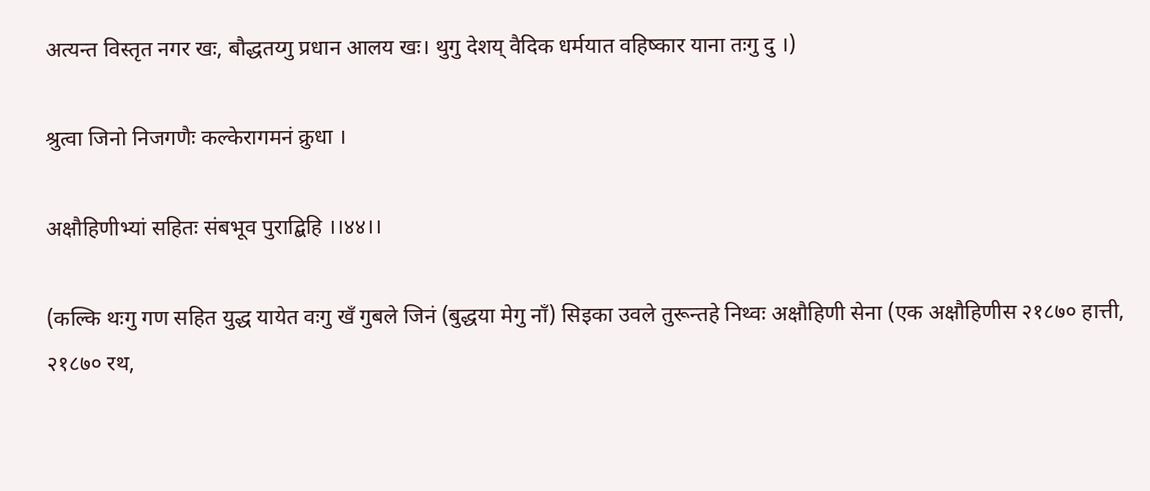अत्यन्त विस्तृत नगर खः, बौद्धतय्गु प्रधान आलय खः। थुगु देशय् वैदिक धर्मयात वहिष्कार याना तःगु दु ।)

श्रुत्वा जिनो निजगणैः कल्केरागमनं क्रुधा ।

अक्षौहिणीभ्यां सहितः संबभूव पुराद्बिहि ।।४४।।

(कल्कि थःगु गण सहित युद्ध यायेत वःगु खँ गुबले जिनं (बुद्धया मेगु नाँ) सिइका उवले तुरून्तहे निथ्वः अक्षौहिणी सेना (एक अक्षौहिणीस २१८७० हात्ती, २१८७० रथ,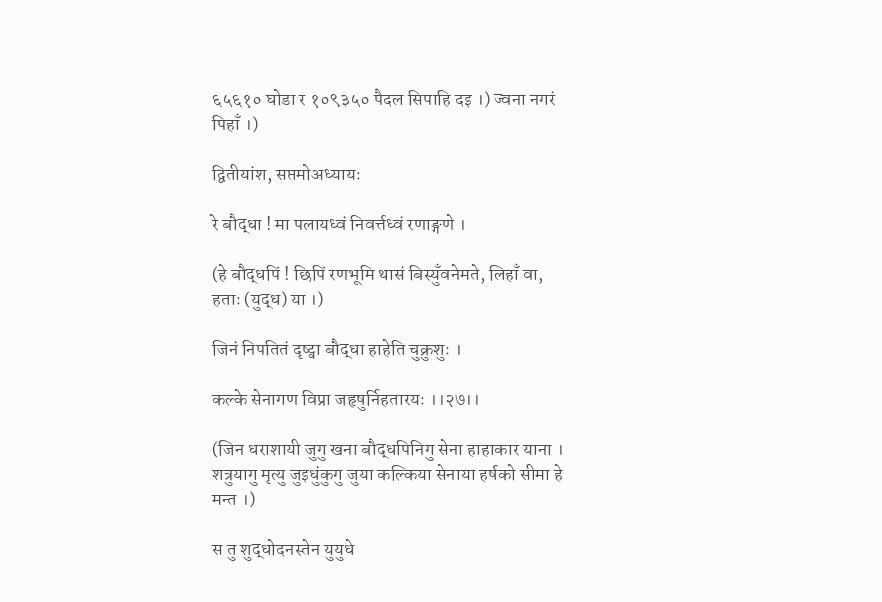६५६१० घोडा र १०९३५० पैदल सिपाहि दइ ।) ज्वना नगरं पिहाँ ।)

द्वितीयांश, सप्तमोअध्यायः

रे बौद्धा ! मा पलायध्वं निवर्त्तध्वं रणाङ्गणे ।

(हे बौद्धपिं ! छिपिं रणभूमि थासं बिस्युँवनेमते, लिहाँ वा, हताः (युद्ध) या ।)

जिनं निपतितं दृष्ट्वा बौद्धा हाहेति चुक्रुशुः ।

कल्के सेनागण विप्रा जहृषुर्निहतारयः ।।२७।।

(जिन धराशायी जुगु खना बौद्धपिनिगु सेना हाहाकार याना । शत्रुयागु मृत्यु जुइधुंकुगु जुया कल्किया सेनाया हर्षको सीमा हे मन्त ।)

स तु शुद्धोदनस्तेन युयुधे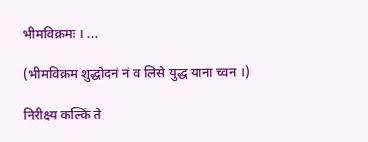भीमविक्रमः । ...

(भीमविक्रम शुद्धोदनं नं व लिसे युद्ध याना च्वन ।)

निरीक्ष्य कल्किं ते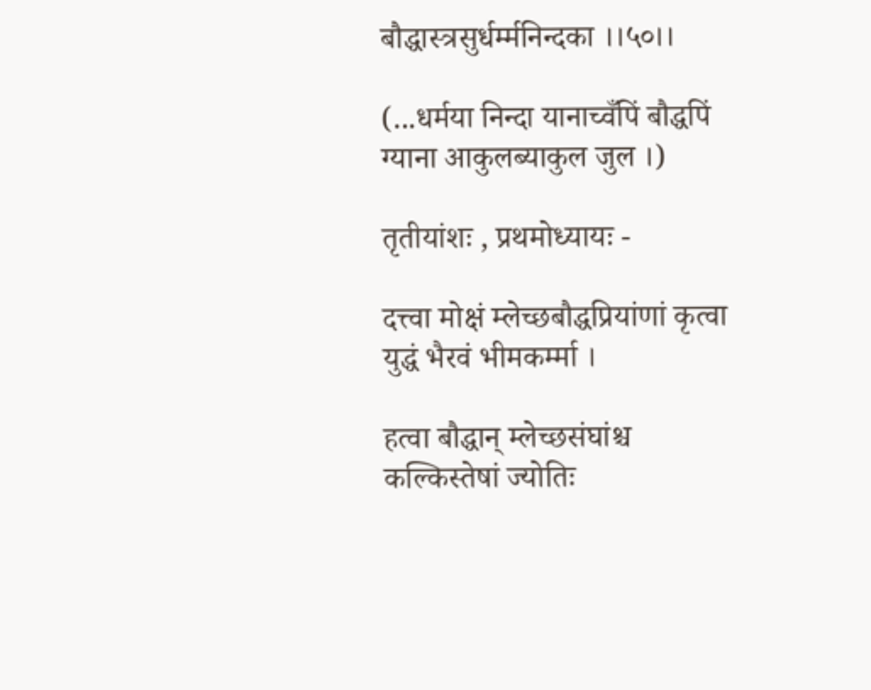बौद्धास्त्रसुर्धर्म्मनिन्दका ।।५०।।

(...धर्मया निन्दा यानाच्वँपिं बौद्धपिं ग्याना आकुलब्याकुल जुल ।)

तृतीयांशः , प्रथमोध्यायः -

दत्त्वा मोक्षं म्लेच्छबौद्धप्रियांणां कृत्वा युद्धं भैरवं भीमकर्म्मा ।

हत्वा बौद्धान् म्लेच्छसंघांश्च कल्किस्तेषां ज्योतिः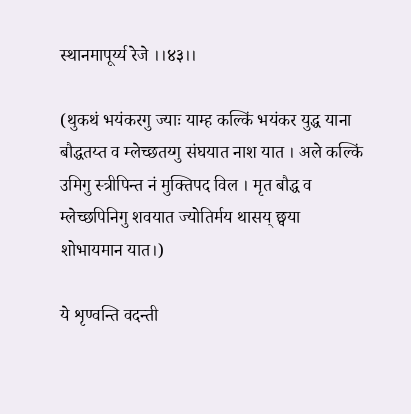स्थानमापूर्य्य रेजे ।।४३।।

(थुकथं भयंकरगु ज्याः याम्ह कल्किं भयंकर युद्ध याना बौद्धतय्त व म्लेच्छतय्गु संघयात नाश यात । अले कल्किं उमिगु स्त्रीपिन्त नं मुक्तिपद विल । मृत बौद्ध व म्लेच्छपिनिगु शवयात ज्योतिर्मय थासय् छ्वया शोभायमान यात।)

ये शृण्वन्ति वदन्ती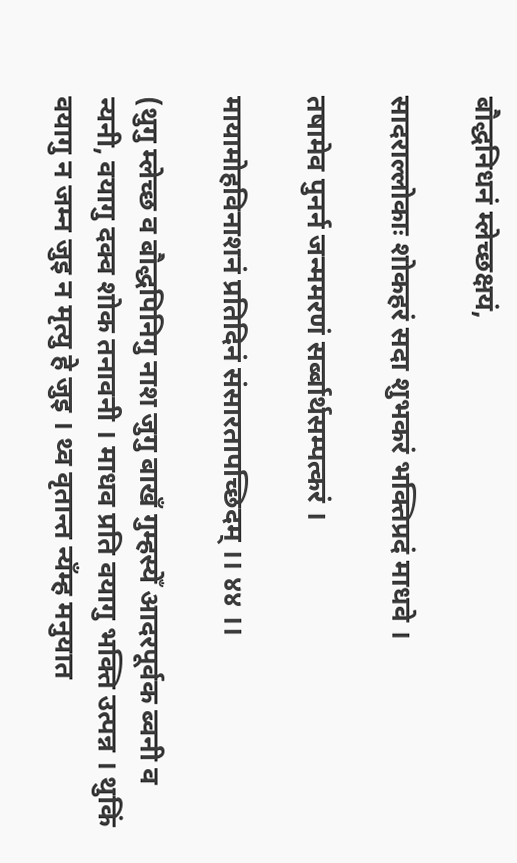बौद्धनिधनं म्लेच्छक्षयं,

सादराल्लोकाः शोकहरं सदा शुभकरं भक्तिप्रदं माधवे ।

तषामेव पुनर्न जन्ममरणं सर्ब्बार्थसम्पत्करं ।

मायामोहविनाशनं प्रतिदिनं संसारतापच्छिदम् ।। ४४ ।।

(थुगु म्लेच्छ व बौद्धपिनिगु नाश जुगु बाखँ गुम्हस्येँ आदरपूर्वक ब्वनी व न्यनी, वयागु दक्व शोक तनावनी । माधव प्रति वयागु भक्ति उत्पन्न । थुकिं वयागु न जम्न जुइ न मृत्यु हे जुइ । थ्व वृतान्त न्यँम्ह मनुयात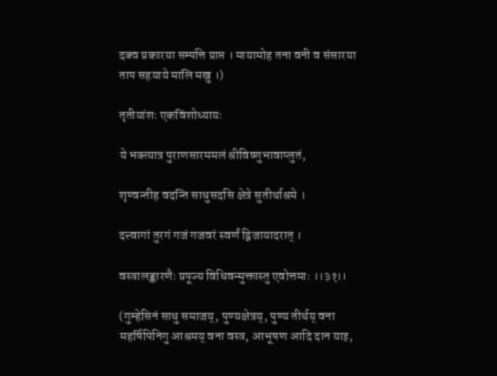दक्व प्रकारया सम्पत्ति प्राप्त । मायामोह तना वनी व संसारया ताप सहयाये मालि मखु ।)

तृतीयांशः एकविंशोध्यायः

ये भक्त्यात्र पुराणसारममलं श्रीविष्णुभावाप्लुतं,

शृण्वन्तीह वदन्ति साधुसदसि क्षेत्रे सुतीर्थाश्रमे ।

दत्त्वागां तुरगं गजं गजवरं स्वर्णं द्विजायादरात् ।

वस्त्रालङ्कारणैः प्रपूज्य विधिवन्मुक्तास्तु एवोत्तमाः ।।३१।।

(गुम्हेसिनं साधु समाजय्, पुण्यक्षेत्रय्, पुण्य तीर्थय् वना महर्षिपिनिगु आश्रमय् वना वस्त्र, आभूषण आदि दान याइ,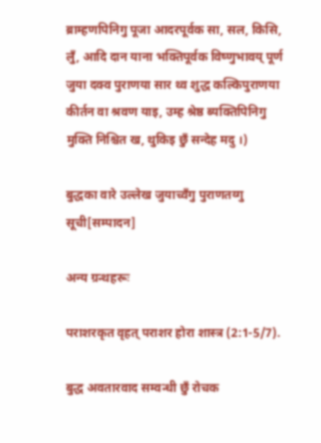ब्राम्हणपिनिगु पूजा आदरपूर्वक सा, सल, किसि, लुँ, आदि दान याना भक्तिपूर्वक विष्णुभावय् पूर्ण जुया दक्व पुराणया सार थ्व शुद्ध कल्किपुराणया कीर्तन वा श्रवण याइ, उम्ह श्रेष्ठ ब्यक्तिपिनिगु मुक्ति निश्चित ख, थुकिइ छुँ सन्देह मदु ।)

बुद्धका वारे उल्लेख जुयाच्वँगु पुराणतय्गु सूची[सम्पादन]

अन्य ग्रन्थहरूः

पराशरकृत वृहत् पराशर होरा शास्त्र (2:1-5/7).

बुद्ध अवतारवाद सम्वन्धी छुँ रोचक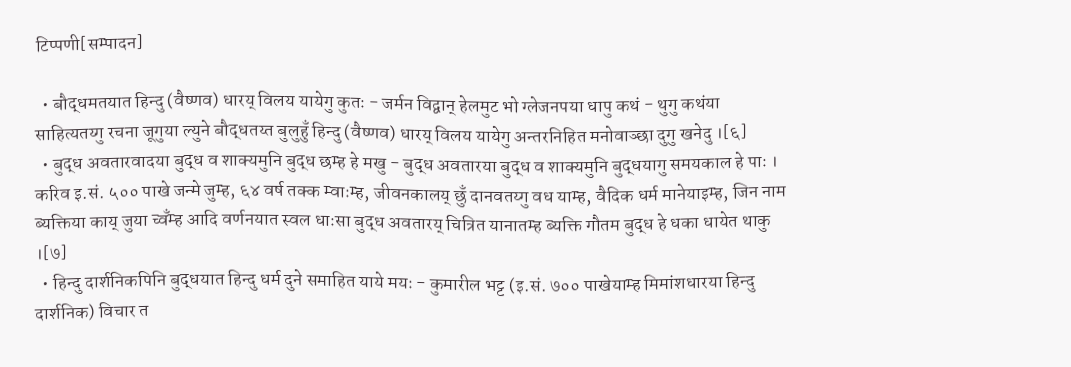टिप्पणी[सम्पादन]

  • बौद्धमतयात हिन्दु (वैष्णव) धारय् विलय यायेगु कुतः - जर्मन विद्वान् हेलमुट भो ग्लेजनपया धापु कथं - थुगु कथंया साहित्यतय्गु रचना जूगुया ल्युने बौद्धतय्त बुलुहुँ हिन्दु (वैष्णव) धारय् विलय यायेगु अन्तरनिहित मनोवाञ्छा दुगु खनेदु ।[६]
  • बुद्ध अवतारवादया बुद्ध व शाक्यमुनि बुद्ध छम्ह हे मखु - बुद्ध अवतारया बुद्ध व शाक्यमुनि बुद्धयागु समयकाल हे पाः । करिव इ.सं. ५०० पाखे जन्मे जुम्ह, ६४ वर्ष तक्क म्वाःम्ह, जीवनकालय् छुँ दानवतय्गु वध याम्ह, वैदिक धर्म मानेयाइम्ह, जिन नाम ब्यक्तिया काय् जुया च्वँम्ह आदि वर्णनयात स्वल धाःसा बुद्ध अवतारय् चित्रित यानातम्ह ब्यक्ति गौतम बुद्ध हे धका धायेत थाकु ।[७]
  • हिन्दु दार्शनिकपिनि बुद्धयात हिन्दु धर्म दुने समाहित याये मयः - कुमारील भट्ट (इ.सं. ७०० पाखेयाम्ह मिमांशधारया हिन्दु दार्शनिक) विचार त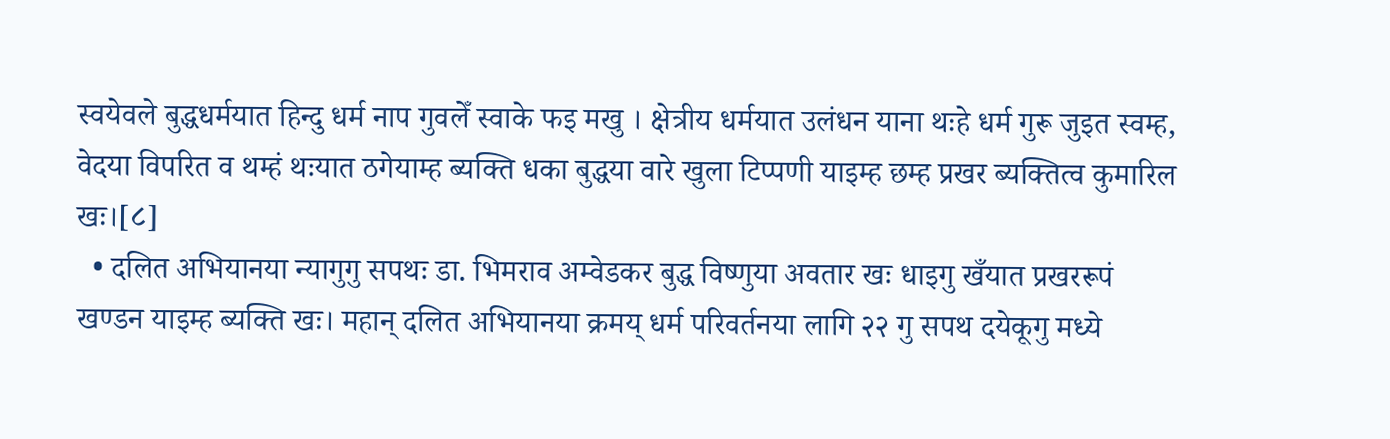स्वयेवले बुद्धधर्मयात हिन्दु धर्म नाप गुवलेँ स्वाके फइ मखु । क्षेत्रीय धर्मयात उलंधन याना थःहे धर्म गुरू जुइत स्वम्ह, वेदया विपरित व थम्हं थःयात ठगेयाम्ह ब्यक्ति धका बुद्धया वारे खुला टिप्पणी याइम्ह छम्ह प्रखर ब्यक्तित्व कुमारिल खः।[८]
  • दलित अभियानया न्यागुगु सपथः डा. भिमराव अम्वेडकर बुद्ध विष्णुया अवतार खः धाइगु खँयात प्रखररूपं खण्डन याइम्ह ब्यक्ति खः। महान् दलित अभियानया क्रमय् धर्म परिवर्तनया लागि २२ गु सपथ दयेकूगु मध्ये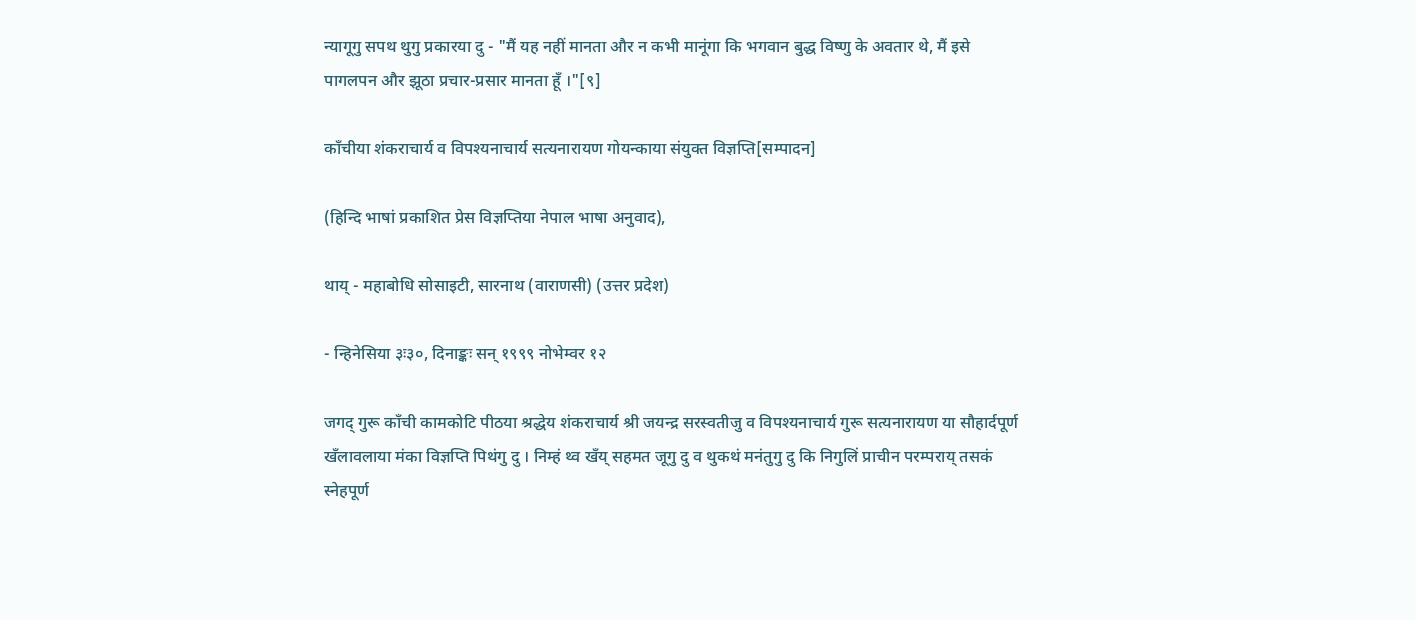न्यागूगु सपथ थुगु प्रकारया दु - "मैं यह नहीं मानता और न कभी मानूंगा कि भगवान बुद्ध विष्णु के अवतार थे, मैं इसे पागलपन और झूठा प्रचार-प्रसार मानता हूँ ।"[९]

काँचीया शंकराचार्य व विपश्यनाचार्य सत्यनारायण गोयन्काया संयुक्त विज्ञप्ति[सम्पादन]

(हिन्दि भाषां प्रकाशित प्रेस विज्ञप्तिया नेपाल भाषा अनुवाद),

थाय् - महाबोधि सोसाइटी, सारनाथ (वाराणसी) (उत्तर प्रदेश)

- न्हिनेसिया ३ः३०, दिनाङ्कः सन् १९९९ नोभेम्वर १२

जगद् गुरू काँची कामकोटि पीठया श्रद्धेय शंकराचार्य श्री जयन्द्र सरस्वतीजु व विपश्यनाचार्य गुरू सत्यनारायण या सौहार्दपूर्ण खँलावलाया मंका विज्ञप्ति पिथंगु दु । निम्हं थ्व खँय् सहमत जूगु दु व थुकथं मनंतुगु दु कि निगुलिं प्राचीन परम्पराय् तसकं स्नेहपूर्ण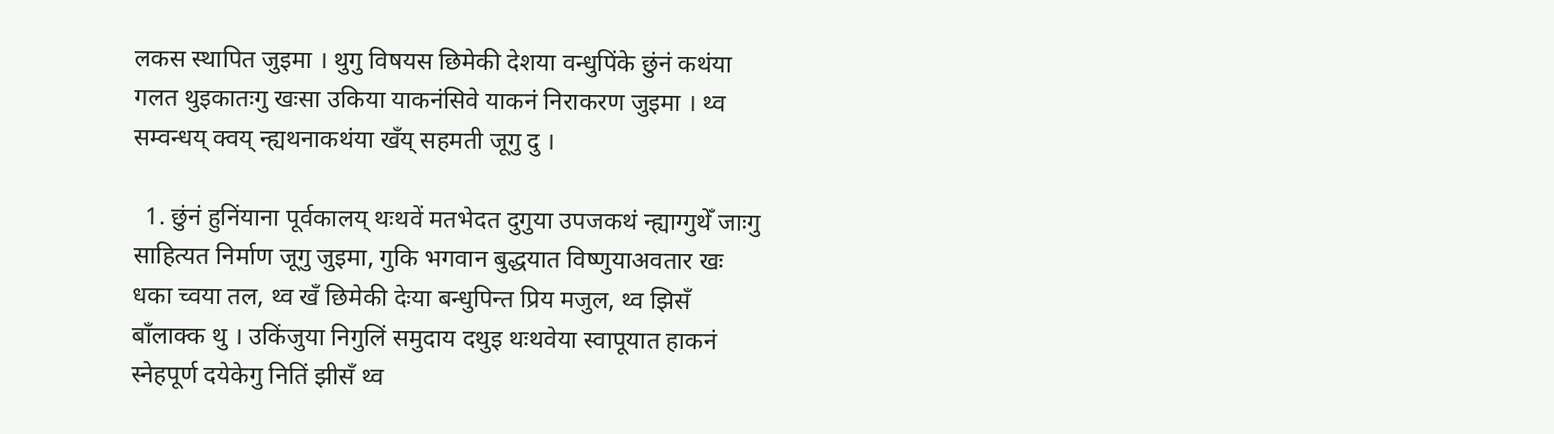लकस स्थापित जुइमा । थुगु विषयस छिमेकी देशया वन्धुपिंके छुंनं कथंया गलत थुइकातःगु खःसा उकिया याकनंसिवे याकनं निराकरण जुइमा । थ्व सम्वन्धय् क्वय् न्ह्यथनाकथंया खँय् सहमती जूगु दु ।

  1. छुंनं हुनिंयाना पूर्वकालय् थःथवें मतभेदत दुगुया उपजकथं न्ह्याग्गुथेँ जाःगु साहित्यत निर्माण जूगु जुइमा, गुकि भगवान बुद्धयात विष्णुयाअवतार खः धका च्वया तल, थ्व खँ छिमेकी देःया बन्धुपिन्त प्रिय मजुल, थ्व झिसँ बाँलाक्क थु । उकिंजुया निगुलिं समुदाय दथुइ थःथवेया स्वापूयात हाकनं स्नेहपूर्ण दयेकेगु नितिं झीसँ थ्व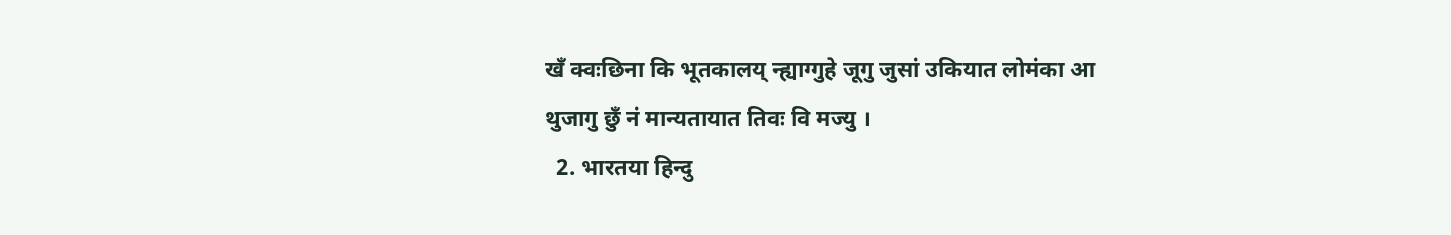खँ क्वःछिना कि भूतकालय् न्ह्याग्गुहे जूगु जुसां उकियात लोमंका आ थुजागु छुँ नं मान्यतायात तिवः वि मज्यु ।
  2. भारतया हिन्दु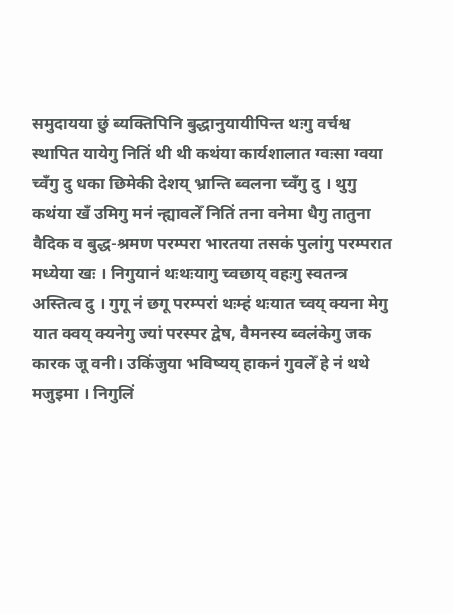समुदायया छुं ब्यक्तिपिनि बुद्धानुयायीपिन्त थःगु वर्चश्व स्थापित यायेगु नितिं थी थी कथंया कार्यशालात ग्वःसा ग्वया च्वँगु दु धका छिमेकी देशय् भ्रान्ति ब्वलना च्वँगु दु । थुगु कथंया खँ उमिगु मनं न्ह्यावलेँ नितिं तना वनेमा धैगु तातुना वैदिक व बुद्ध-श्रमण परम्परा भारतया तसकं पुलांगु परम्परात मध्येया खः । निगुयानं थःथःयागु च्वछाय् वहःगु स्वतन्त्र अस्तित्व दु । गुगू नं छगू परम्परां थःम्हं थःयात च्वय् क्यना मेगु यात क्वय् क्यनेगु ज्यां परस्पर द्वेष, वैमनस्य ब्वलंकेगु जक कारक जू वनी। उकिंजुया भविष्यय् हाकनं गुवलेँ हे नं थथे मजुइमा । निगुलिं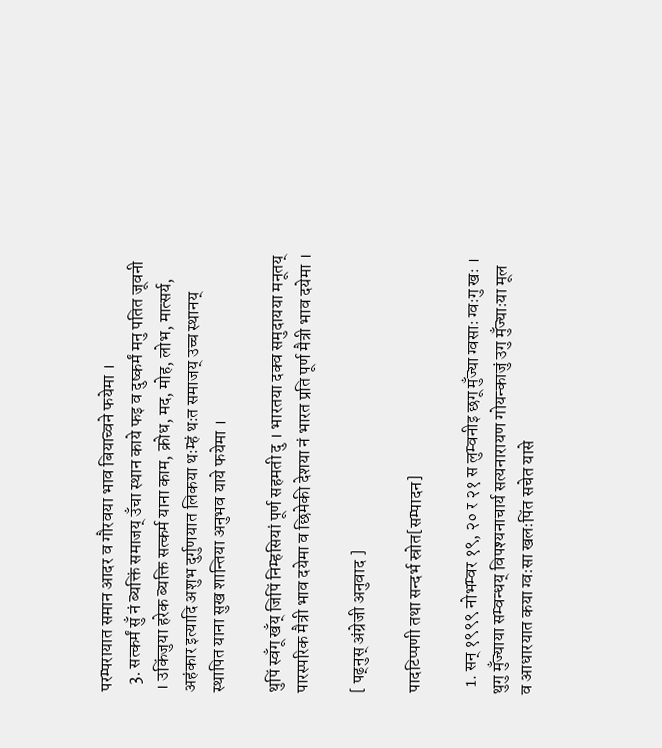परम्परायात समान आदर व गौरवया भाव बियाच्वने फयेमा ।
  3. सत्कर्मं सुँ नं ब्यक्तिं समाजय् उँचा स्थान काये फइ व दुष्कर्मं मनु पतित जूवनी । उकिंजुया हरेक ब्यक्ति सत्कर्म याना काम, क्रोध, मद, मोह, लोभ, मात्सर्य, अहंकार इत्यादि अशुभ दुर्गुणयात लिकया थःम्हं थःत समाजय् उच्च स्थानय् स्थापित याना सुख शान्तिया अनुभव याये फयेमा ।

थुपिं स्वँगू खँय् जिपिं निम्हसियां पूर्ण सहमती दु । भारतया दक्व समुदायया मनूतय् पारस्परिक मैत्री भाव दयेमा व छिमेकी देशया नं भारत प्रति पूर्ण मैत्री भाव दयेमा ।

[ पढ्नुस् अंग्रेजी अनुवाद ]

पादटिप्पणी तथा सन्दर्भ स्रोत[सम्पादन]

  1. सन् १९९९ नोभम्वर १९, २० र २१ स लुम्वनीइ छगू मुँज्या ग्वसाः ग्वःगु खः । थुगु मुँज्याया सम्वन्धय् विपश्यनाचार्य सत्यनारायण गोयन्काजुं उगु मुँज्याःया मूल व आधारयात कया ग्वःसा खलःपिंत सचेत यासे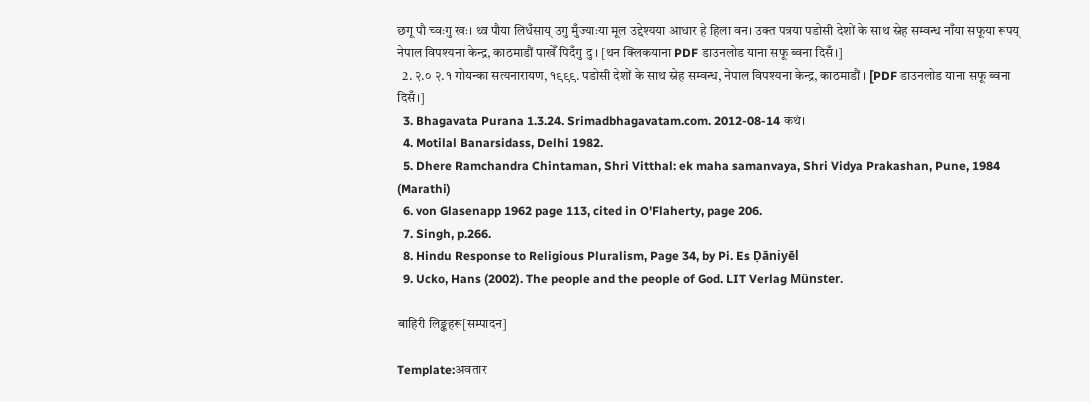छगू पौ च्वःगु खः। थ्व पौया लिधँसाय् उगु मुँज्याःया मूल उद्देश्यया आधार हे हिला वन। उक्त पत्रया पडोसी देशों के साथ स्नेह सम्वन्ध नाँया सफूया रूपय् नेपाल विपश्यना केन्द्र, काठमाडौं पाखेँ पिदँगु दु । [थन क्लिकयाना PDF डाउनलोड याना सफू ब्वना दिसँ।]
  2. २.० २.१ गोयन्का सत्यनारायण, १९९९. पडोसी देशों के साथ स्नेह सम्वन्ध, नेपाल विपश्यना केन्द्र, काठमाडौं । [PDF डाउनलोड याना सफू ब्वना दिसँ।]
  3. Bhagavata Purana 1.3.24. Srimadbhagavatam.com. 2012-08-14 कथं।
  4. Motilal Banarsidass, Delhi 1982.
  5. Dhere Ramchandra Chintaman, Shri Vitthal: ek maha samanvaya, Shri Vidya Prakashan, Pune, 1984 (Marathi)
  6. von Glasenapp 1962 page 113, cited in O'Flaherty, page 206.
  7. Singh, p.266.
  8. Hindu Response to Religious Pluralism, Page 34, by Pi. Es Ḍāniyēl
  9. Ucko, Hans (2002). The people and the people of God. LIT Verlag Münster.

बाहिरी लिङ्कहरू[सम्पादन]

Template:अवतार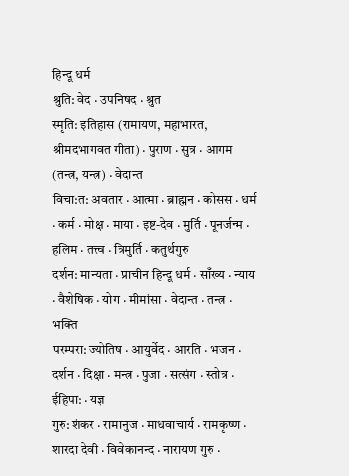हिन्दू धर्म
श्रुति: वेद · उपनिषद · श्रुत
स्मृति: इतिहास (रामायण, महाभारत, श्रीमदभागवत गीता) · पुराण · सुत्र · आगम (तन्त्र, यन्त्र) · वेदान्त
विचा:त: अवतार · आत्मा · ब्राह्मन · कोसस · धर्म · कर्म · मोक्ष · माया · इष्ट-देव · मुर्ति · पूनर्जन्म · हलिम · तत्त्व · त्रिमुर्ति · कतुर्थगुरु
दर्शन: मान्यता · प्राचीन हिन्दू धर्म · साँख्य · न्याय · वैशेषिक · योग · मीमांसा · वेदान्त · तन्त्र · भक्ति
परम्परा: ज्योतिष · आयुर्वेद · आरति · भजन · दर्शन · दिक्षा · मन्त्र · पुजा · सत्संग · स्तोत्र · ईहिपा: · यज्ञ
गुरु: शंकर · रामानुज · माधवाचार्य · रामकृष्ण · शारदा देवी · विवेकानन्द · नारायण गुरु ·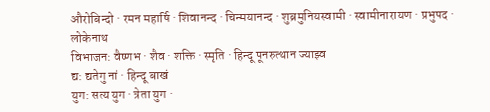औरोबिन्दो · रमन महार्षि · शिवानन्द · चिन्‍मयानन्‍द · शुब्रमुनियस्वामी · स्वामीनारायण · प्रभुपद · लोकेनाथ
विभाजन: वैष्णभ · शैव · शक्ति · स्मृति · हिन्दू पूनरुत्थान ज्याझ्व
द्य: द्यतेगु नां · हिन्दू बाखं
युग: सत्य युग · त्रेता युग ·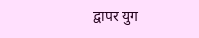द्वापर युग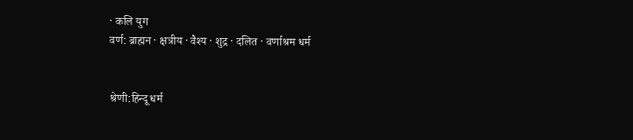· कलि युग
वर्ण: ब्राह्मन · क्षत्रीय · वैश्य · शुद्र · दलित · वर्णाश्रम धर्म


श्रेणी:हिन्दू धर्म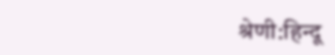श्रेणी:हिन्दू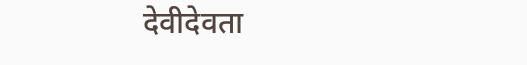देवीदेवता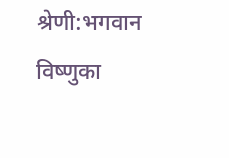श्रेणी:भगवान विष्णुका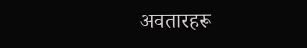अवतारहरू